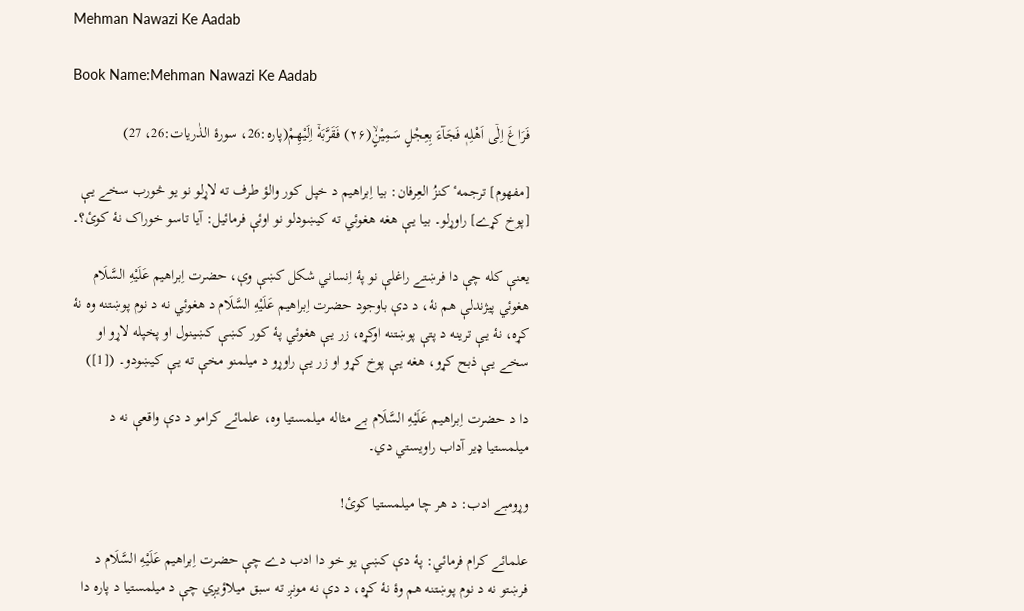Mehman Nawazi Ke Aadab

Book Name:Mehman Nawazi Ke Aadab

فَرَاغَ اِلٰۤى اَهْلِهٖ فَجَآءَ بِعِجْلٍ سَمِیْنٍۙ(۲۶) فَقَرَّبَهٗۤ اِلَیْهِمْ(پارہ:26، سورۀ الذٰریات:26، 27)

[مفهوم] ترجمهٴ کنزُ العِرفان: بيا اِبراهيم د خپل کور والؤ طرف ته لاړلو نو يو څورب سخے يـې [پوخ کړے] راوړلو۔ بيا يـې هغه هغوئي ته کيښودلو نو اوئې فرمائيل: آيا تاسو خوراک نۀ کوئ؟۔

يعنې کله چې دا فرښتے راغلې نو پۀ اِنساني شکل کښې وې، حضرت اِبراهيم عَلَیْهِ السَّلَام هغوئي پيژندلې هم نۀ، د دې باوجود حضرت اِبراهيم عَلَیْهِ السَّلَام د هغوئي نه د نوم پوښتنه وه نۀ کړه، نۀ يـې ترينه د پتې پوښتنه اوکړه، زر يـې هغوئي پۀ کور کښې کښينول او پخپله لاړو او سخے يـې ذبح کړو، هغه يـې پوخ کړو او زر يـې راوړو د ميلمنو مخې ته يـې کيښودو۔ ([1])

دا د حضرت اِبراهيم عَلَیْهِ السَّلَام بے مثاله ميلمستيا وه، علمائے کرامو د دې واقعې نه د ميلمستيا ډير آداب راويستي دي۔

وړومبے ادب: د هر چا ميلمستيا کوئ!

علمائے کرام فرمائي: پۀ دې کښې يو خو دا ادب دے چې حضرت اِبراهيم عَلَیْهِ السَّلَام د فرښتو نه د نوم پوښتنه هم وۀ نۀ کړه، د دې نه مونږ ته سبق ميلاؤيږي چې د ميلمستيا د پاره دا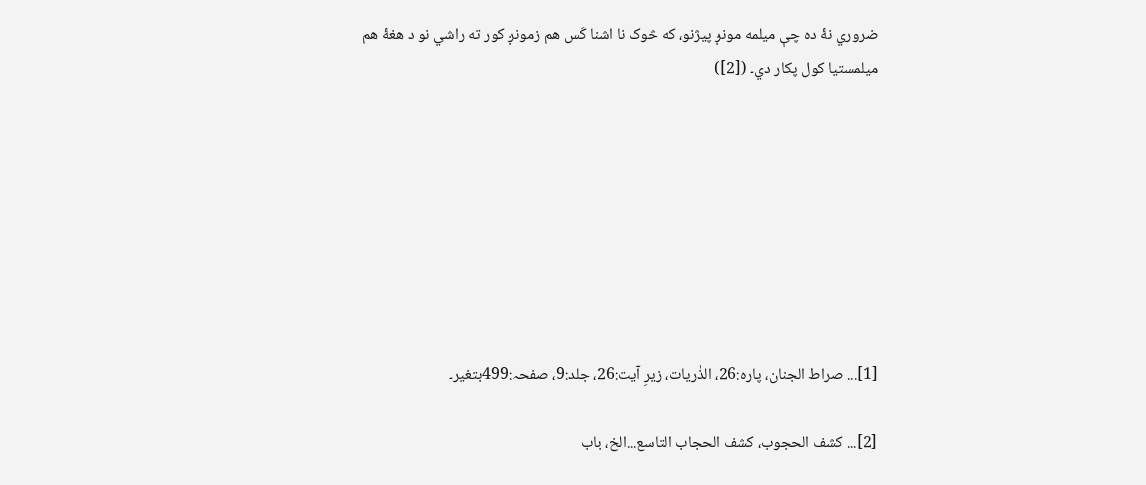ضروري نۀ ده چې ميلمه مونږ پيژنو، که څوک نا اشنا کَس هم زمونږ کور ته راشي نو د هغۀ هم ميلمستيا کول پکار دي۔ ([2])








[1]... صراط الجنان، پارہ:26، الذٰریات، زیرِ آیت:26، جلد:9، صفحہ:499بتغیر۔

[2]... کشف الحجوب، کشف الحجاب التاسع...الخ، باب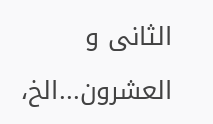الثانی و العشرون...الخ،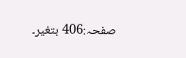صفحہ:406 بتغیر۔